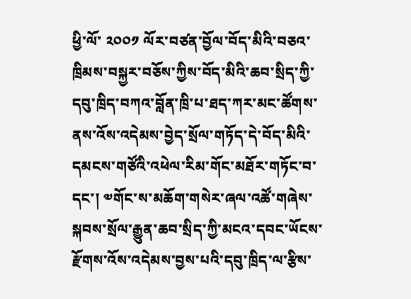ཕྱི་ལོ་ ༢༠༠༡ ལོར་བཙན་བྱོལ་བོད་མིའི་བཅའ་ཁྲིམས་བསྐྱར་བཅོས་ཀྱིས་བོད་མིའི་ཆབ་སྲིད་ཀྱི་དབུ་ཁྲིད་བཀའ་བློན་ཁྲི་པ་ཐད་ཀར་མང་ཚོགས་ནས་འོས་འདེམས་བྱེད་སྲོལ་གཏོད་དེ་བོད་མིའི་དམངས་གཙོའི་འཕེལ་རིམ་གོང་མཐོར་གཏོང་བ་དང་། ༧གོང་ས་མཆོག་གསེར་ཞལ་འཚོ་གཞེས་སྐབས་སྲོལ་རྒྱུན་ཆབ་སྲིད་ཀྱི་མངའ་དབང་ཡོངས་རྫོགས་འོས་འདེམས་བྱས་པའི་དབུ་ཁྲིད་ལ་རྩིས་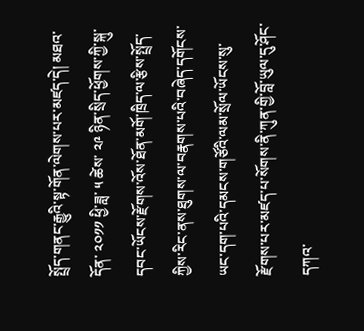སྤྲོད་གནང་རྒྱུའི་སྟ་གོན་ལེགས་པར་མཛད་དེ། མཐའ་དོན་ ༢༠༡༡ ཕྱི་ཟླ་ ༥ ཚེས་ ༢༩ ཉིན་སྲིད་ཕྱོགས་ཀྱི་སྐུ་དབང་ཡོངས་རྫོགས་འོས་ཐོན་མགོ་ཁྲིད་ལ་རྩིས་སྤྲོད་ཀྱིས་རིང་ནས་ཐུགས་ལ་བརྣགས་པའི་བཞེད་དགོངས་ཡང་དག་པའི་དམངས་གཙོའི་ལམ་སྲོལ་ཡོངས་སུ་རྫོགས་པར་མཛད་པ་སོགས་ནི་ཀུན་གྱི་བློ་ཡུལ་དུ་ཤོང་དཀའ་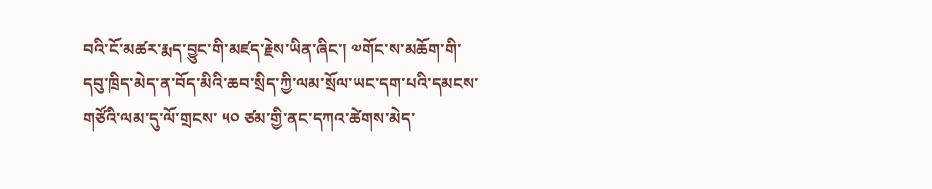བའི་ངོ་མཚར་རྨད་བྱུང་གི་མཛད་རྗེས་ཡིན་ཞིང་། ༧གོང་ས་མཆོག་གི་དབུ་ཁྲིད་མེད་ན་བོད་མིའི་ཆབ་སྲིད་ཀྱི་ལམ་སྲོལ་ཡང་དག་པའི་དམངས་གཙོའི་ལམ་དུ་ལོ་གྲངས་ ༥༠ ཙམ་གྱི་ནང་དཀའ་ཚེགས་མེད་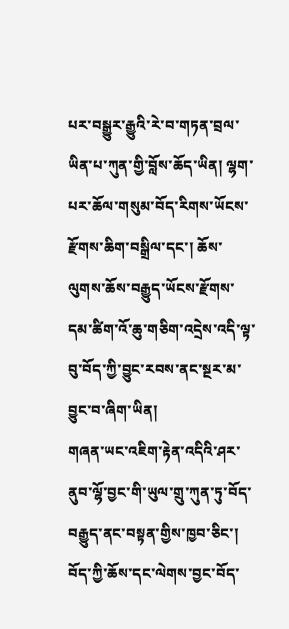པར་བསྒྱུར་རྒྱུའི་རེ་བ་གཏན་བྲལ་ཡིན་པ་ཀུན་གྱི་བློས་ཆོད་ཡིན། ལྷག་པར་ཆོལ་གསུམ་བོད་རིགས་ཡོངས་རྫོགས་ཆིག་བསྒྲིལ་དང་། ཆོས་ལུགས་ཆོས་བརྒྱུད་ཡོངས་རྫོགས་དམ་ཚིག་འོ་ཆུ་གཅིག་འདྲེས་འདི་ལྟ་བུ་བོད་ཀྱི་བྱུང་རབས་ནང་སྔར་མ་བྱུང་བ་ཞིག་ཡིན།
གཞན་ཡང་འཇིག་རྟེན་འདིའི་ཤར་ནུབ་ལྷོ་བྱང་གི་ཡུལ་གྲུ་ཀུན་ཏུ་བོད་བརྒྱུད་ནང་བསྟན་གྱིས་ཁྱབ་ཅིང་། བོད་ཀྱི་ཆོས་དང་ལེགས་བྱང་བོད་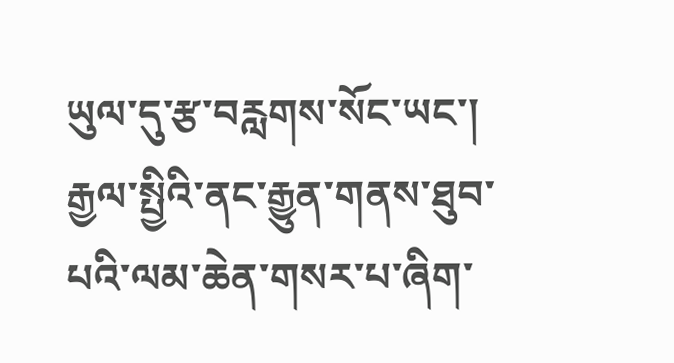ཡུལ་དུ་རྩ་བརླགས་སོང་ཡང་། རྒྱལ་སྤྱིའི་ནང་རྒྱུན་གནས་ཐུབ་པའི་ལམ་ཆེན་གསར་པ་ཞིག་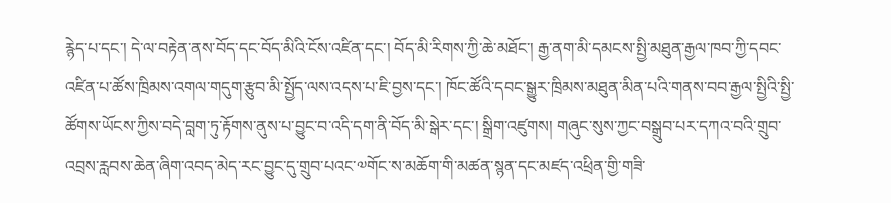རྙེད་པ་དང་། དེ་ལ་བརྟེན་ནས་བོད་དང་བོད་མིའི་ངོས་འཛིན་དང་། བོད་མི་རིགས་ཀྱི་ཆེ་མཐོང་། རྒྱ་ནག་མི་དམངས་སྤྱི་མཐུན་རྒྱལ་ཁབ་ཀྱི་དབང་འཛིན་པ་ཚོས་ཁྲིམས་འགལ་གདུག་རྩུབ་མི་སྤྱོད་ལས་འདས་པ་ཇི་བྱས་དང་། ཁོང་ཚོའི་དབང་སྒྱུར་ཁྲིམས་མཐུན་མིན་པའི་གནས་བབ་རྒྱལ་སྤྱིའི་སྤྱི་ཚོགས་ཡོངས་ཀྱིས་བདེ་བླག་ཏུ་རྟོགས་ནུས་པ་བྱུང་བ་འདི་དག་ནི་བོད་མི་སྒེར་དང་། སྒྲིག་འཛུགས། གཞུང་སུས་ཀྱང་བསྒྲུབ་པར་དཀའ་བའི་གྲུབ་འབྲས་རླབས་ཆེན་ཞིག་འབད་མེད་རང་བྱུང་དུ་གྲུབ་པའང་༧གོང་ས་མཆོག་གི་མཚན་སྙན་དང་མཛད་འཕྲིན་གྱི་གཟི་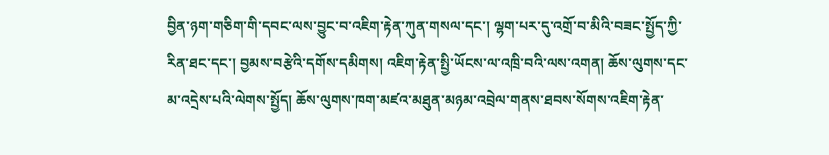བྱིན་ཉག་གཅིག་གི་དབང་ལས་བྱུང་བ་འཇིག་རྟེན་ཀུན་གསལ་དང་། ལྷག་པར་དུ་འགྲོ་བ་མིའི་བཟང་སྤྱོད་ཀྱི་རིན་ཐང་དང་། བྱམས་བརྩེའི་དགོས་དམིགས། འཇིག་རྟེན་སྤྱི་ཡོངས་ལ་འཁྲི་བའི་ལས་འགན། ཆོས་ལུགས་དང་མ་འདྲེས་པའི་ལེགས་སྤྱོད། ཆོས་ལུགས་ཁག་མཛའ་མཐུན་མཉམ་འབྲེལ་གནས་ཐབས་སོགས་འཇིག་རྟེན་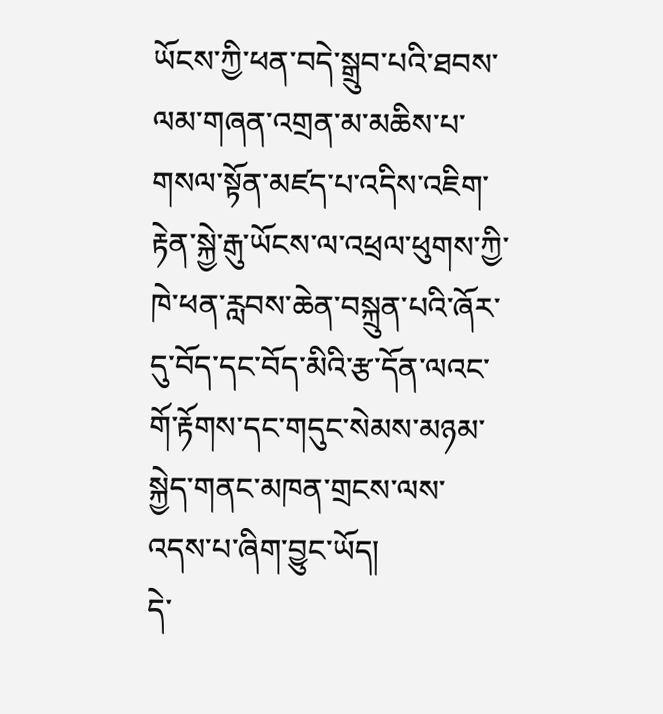ཡོངས་ཀྱི་ཕན་བདེ་སྒྲུབ་པའི་ཐབས་ལམ་གཞན་འགྲན་མ་མཆིས་པ་གསལ་སྟོན་མཛད་པ་འདིས་འཇིག་རྟེན་སྐྱེ་རྒུ་ཡོངས་ལ་འཕྲལ་ཕུགས་ཀྱི་ཁེ་ཕན་རླབས་ཆེན་བསྐྲུན་པའི་ཞོར་དུ་བོད་དང་བོད་མིའི་རྩ་དོན་ལའང་གོ་རྟོགས་དང་གདུང་སེམས་མཉམ་སྐྱེད་གནང་མཁན་གྲངས་ལས་འདས་པ་ཞིག་བྱུང་ཡོད།
དེ་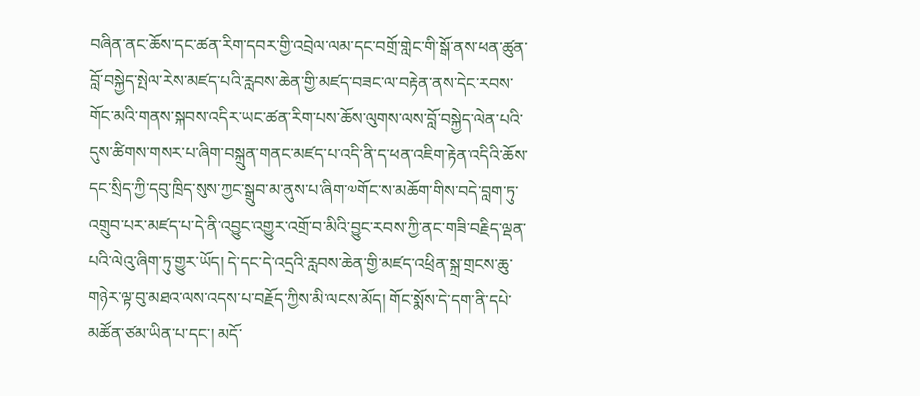བཞིན་ནང་ཆོས་དང་ཚན་རིག་དབར་གྱི་འབྲེལ་ལམ་དང་བགྲོ་གླེང་གི་སྒོ་ནས་ཕན་ཚུན་བློ་བསྐྱེད་སྤེལ་རེས་མཛད་པའི་རླབས་ཆེན་གྱི་མཛད་བཟང་ལ་བརྟེན་ནས་དེང་རབས་གོང་མའི་གནས་སྐབས་འདིར་ཡང་ཚན་རིག་པས་ཆོས་ལུགས་ལས་བློ་བསྐྱེད་ལེན་པའི་དུས་ཚིགས་གསར་པ་ཞིག་བསྐྲུན་གནང་མཛད་པ་འདི་ནི་ད་ཕན་འཇིག་རྟེན་འདིའི་ཆོས་དང་སྲིད་ཀྱི་དབུ་ཁྲིད་སུས་ཀྱང་སྒྲུབ་མ་ནུས་པ་ཞིག་༧གོང་ས་མཆོག་གིས་བདེ་བླག་ཏུ་འགྲུབ་པར་མཛད་པ་དེ་ནི་འབྱུང་འགྱུར་འགྲོ་བ་མིའི་བྱུང་རབས་ཀྱི་ནང་གཟི་བརྗིད་ལྡན་པའི་ལེའུ་ཞིག་ཏུ་གྱུར་ཡོད། དེ་དང་དེ་འདྲའི་རླབས་ཆེན་གྱི་མཛད་འཕྲིན་སྐྲ་གྲངས་ཆུ་གཉེར་ལྟ་བུ་མཐའ་ལས་འདས་པ་བརྗོད་ཀྱིས་མི་ལངས་མོད། གོང་སྨོས་དེ་དག་ནི་དཔེ་མཚོན་ཙམ་ཡིན་པ་དང་། མདོ་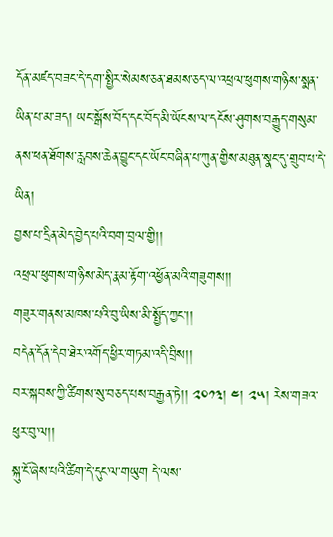དོན་མཛད་བཟང་དེ་དག་སྤྱིར་སེམས་ཅན་ཐམས་ཅད་ལ་འཕྲལ་ཕུགས་གཉིས་སྨན་ཡིན་པ་མ་ཟད། ཡང་སྒོས་བོད་དང་བོད་མི་ཡོངས་ལ་དངོས་ཤུགས་བརྒྱུད་གསུམ་ནས་ཕན་ཐོགས་རླབས་ཆེན་བྱུང་དང་ཡོང་བཞིན་པ་ཀུན་གྱིས་མཐུན་སྣང་དུ་གྲུབ་པ་དེ་ཡིན།
བྱས་པ་དྲིན་མེད་བྱེད་པའི་བག་བྲལ་གྱི།།
འཕྲལ་ཕུགས་གཉིས་མེད་རྣམ་རྟོག་འཕྱོན་མའི་གཟུགས།།
གཟུར་གནས་མཁས་པའི་བུ་ཡིས་མི་སྤྱོད་ཀྱང་།།
བདེན་དོན་དེབ་ཐེར་འགོད་ཕྱིར་གཏམ་འདི་བྲིས།།
བར་སྐབས་ཀྱི་ཚིགས་སུ་བཅད་པས་བརྒྱན་ཏེ།། ༢༠༡༣། ༤། ༢༥། རེས་གཟའ་ཕུར་བུ་ལ།།
སྐུ་ངོ་ཞེས་པའི་ཚིག་དེ་དུང་ལ་གཡུག དེ་ལས་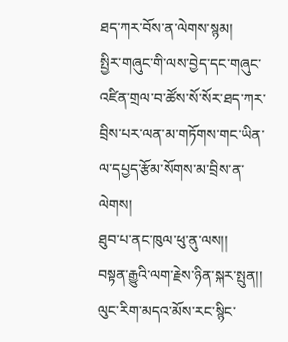ཐད་ཀར་བོས་ན་ལེགས་སྙམ།
སྤྱིར་གཞུང་གི་ལས་བྱེད་དང་གཞུང་འཛིན་གྲལ་བ་ཚོས་སོ་སོར་ཐད་ཀར་བྲིས་པར་ལན་མ་གཏོགས་གང་ཡིན་ལ་དཔྱད་རྩོམ་སོགས་མ་བྲིས་ན་ལེགས།
ཐུབ་པ་ནང་ཁུལ་ཕུ་ནུ་ལས།།
བསྟན་རྒྱུའི་ལག་རྗེས་ཉིན་སྐར་སྤུན།།
ལུང་རིག་མདའ་མོས་རང་སྙིང་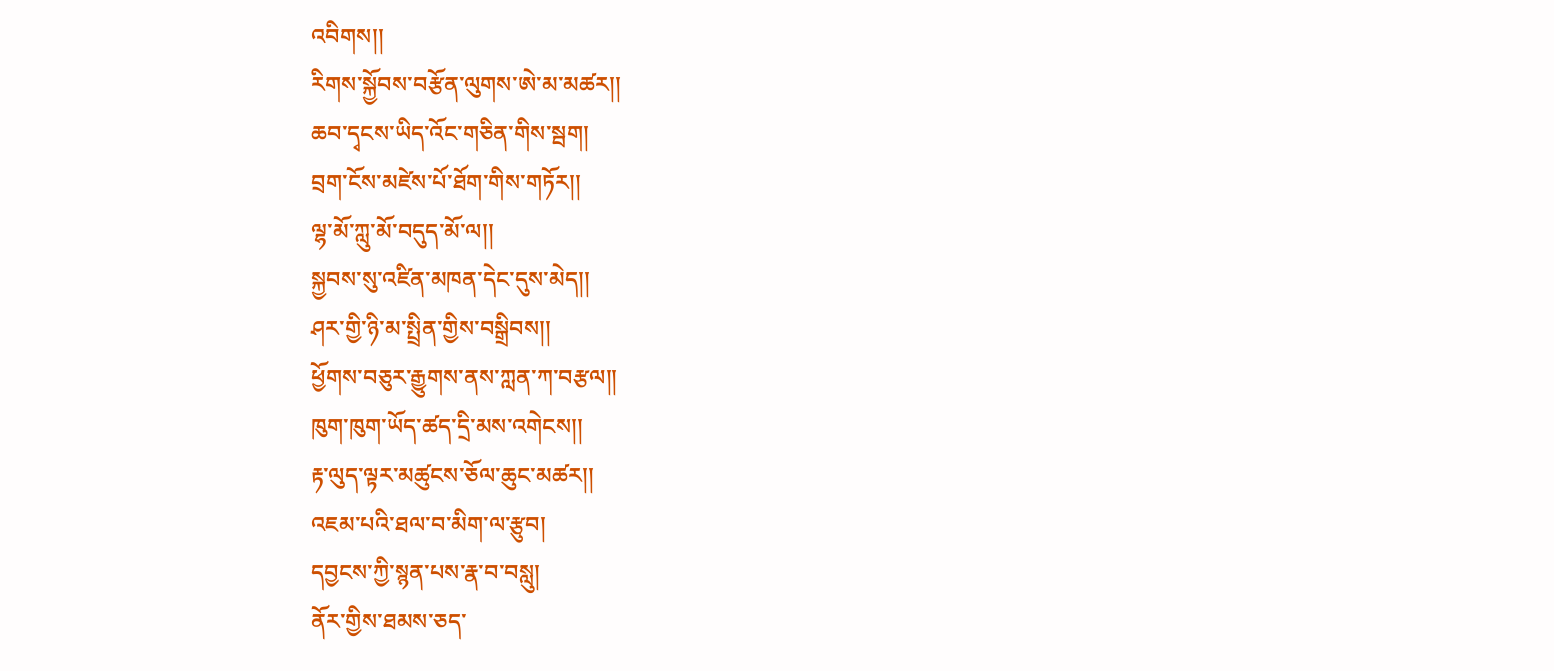འབིགས།།
རིགས་སྐྱོབས་བརྩོན་ལུགས་ཨེ་མ་མཚར།།
ཆབ་དྭངས་ཡིད་འོང་གཅིན་གིས་སྦག།
བྲག་ངོས་མཛེས་པོ་ཐོག་གིས་གཏོར།།
ལྷ་མོ་ཀླུ་མོ་བདུད་མོ་ལ།།
སྐྱབས་སུ་འཛིན་མཁན་དེང་དུས་མེད།།
ཤར་གྱི་ཉི་མ་སྤྲིན་གྱིས་བསྒྲིབས།།
ཕྱོགས་བཅུར་རྒྱུགས་ནས་ཀླན་ཀ་བརྩལ།།
ཁུག་ཁུག་ཡོད་ཚད་དྲི་མས་འགེངས།།
རྟ་ལུད་ལྟར་མཚུངས་ཅོལ་ཆུང་མཚར།།
འཇམ་པའི་ཐལ་བ་མིག་ལ་རྩུབ།
དབྱངས་ཀྱི་སྙན་པས་རྣ་བ་བསླུ།
ནོར་གྱིས་ཐམས་ཅད་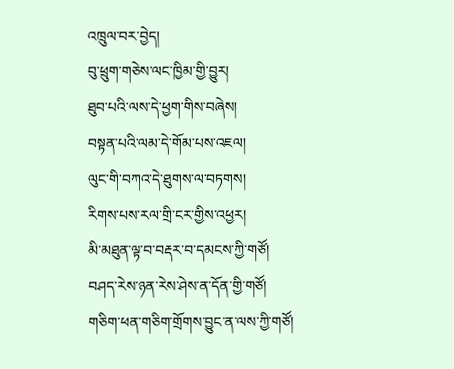འཁྲུལ་བར་བྱེད།
བུ་ཕྲུག་གཅེས་ལང་ཁྱིམ་གྱི་བྱུར།
ཐུབ་པའི་ལས་དེ་ཕྱག་གིས་བཞེས།
བསྟན་པའི་ལམ་དེ་གོམ་པས་འཇལ།
ལུང་གི་བཀའ་དེ་ཐུགས་ལ་བཏགས།
རིགས་པས་རལ་གྲི་ངར་གྱིས་འཕྱར།
མི་མཐུན་ལྟ་བ་བརྡར་བ་དམངས་ཀྱི་གཙོ།
བཤད་རེས་ཉན་རེས་ཤེས་ན་དོན་གྱི་གཙོ།
གཅིག་ཕན་གཅིག་གྲོགས་བྱུང་ན་ལས་ཀྱི་གཙོ།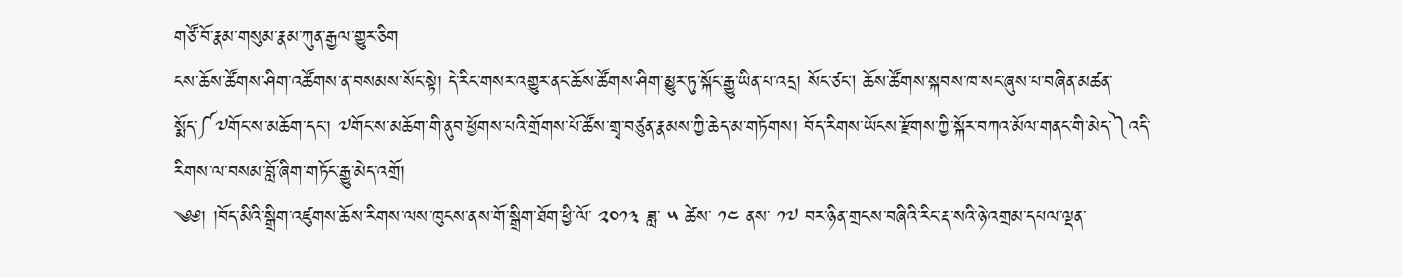གཙོ་བོ་རྣམ་གསུམ་རྣམ་ཀུན་རྒྱལ་གྱུར་ཅིག
ངས་ཆོས་ཚོགས་ཤིག་འཚོགས་ན་བསམས་སོང་སྟེ། དེ་རིང་གསར་འགྱུར་ནང་ཆོས་ཚོགས་ཤིག་མྱུར་ཏུ་སྐོང་རྒྱུ་ཡིན་པ་འདྲ། སོང་ཙང། ཆོས་ཚོགས་སྐབས་ཁ་སང་ཞུས་པ་བཞིན་མཚན་སྨོད་༼༧གོང་ས་མཆོག་དང་། ༧གོང་ས་མཆོག་གི་ནུབ་ཕྱོགས་པའི་གྲོགས་པོ་ཚོས་གྲྭ་བཙུན་རྣམས་ཀྱི་ཆེད་མ་གཏོགས། བོད་རིགས་ཡོངས་རྫོགས་ཀྱི་སྐོར་བཀའ་མོལ་གནང་གི་མེད་༽འདི་རིགས་ལ་བསམ་བློ་ཞིག་གཏོང་རྒྱུ་མེད་འགྲོ།
༄༅། །བོད་མིའི་སྒྲིག་འཛུགས་ཆོས་རིགས་ལས་ཁུངས་ནས་གོ་སྒྲིག་ཐོག་ཕྱི་ལོ་ ༢༠༡༣ ཟླ་ ༥ ཚེས་ ༡༤ ནས་ ༡༧ བར་ཉིན་གྲངས་བཞིའི་རིང་རྡ་སའི་ཉེ་འགྲམ་དཔལ་ལྡན་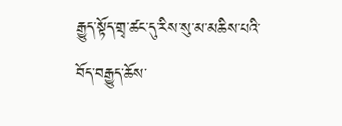རྒྱུད་སྟོད་གྲྭ་ཚང་དུ་རིས་སུ་མ་མཆིས་པའི་བོད་བརྒྱུད་ཆོས་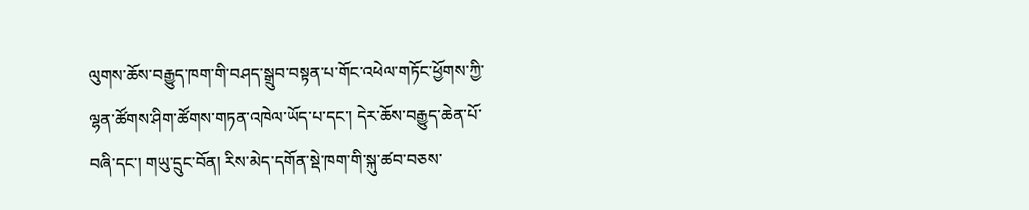ལུགས་ཆོས་བརྒྱུད་ཁག་གི་བཤད་སྒྲུབ་བསྟན་པ་གོང་འཕེལ་གཏོང་ཕྱོགས་ཀྱི་ལྷན་ཚོགས་ཤིག་ཚོགས་གཏན་འཁེལ་ཡོད་པ་དང་། དེར་ཆོས་བརྒྱུད་ཆེན་པོ་བཞི་དང་། གཡུ་དྲུང་བོན། རིས་མེད་དགོན་སྡེ་ཁག་གི་སྐུ་ཚབ་བཅས་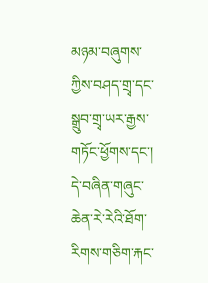མཉམ་བཞུགས་ཀྱིས་བཤད་གྲྭ་དང་སྒྲུབ་གྲྭ་ཡར་རྒྱས་གཏོང་ཕྱོགས་དང་། དེ་བཞིན་གཞུང་ཆེན་རེ་རེའི་ཐོག་རིགས་གཅིག་རྐང་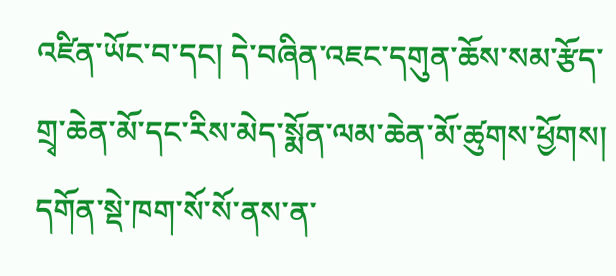འཛིན་ཡོང་བ་དང། དེ་བཞིན་འཇང་དགུན་ཆོས་སམ་རྩོད་གྲྭ་ཆེན་མོ་དང་རིས་མེད་སྨོན་ལམ་ཆེན་མོ་ཚུགས་ཕྱོགས། དགོན་སྡེ་ཁག་སོ་སོ་ནས་ན་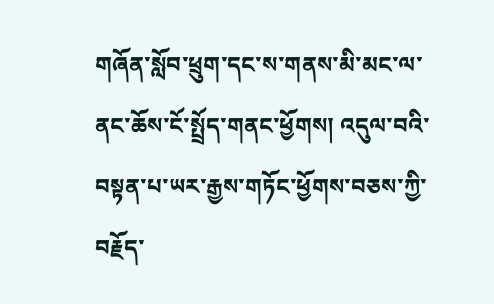གཞོན་སློབ་ཕྲུག་དང་ས་གནས་མི་མང་ལ་ནང་ཆོས་ངོ་སྤྲོད་གནང་ཕྱོགས། འདུལ་བའི་བསྟན་པ་ཡར་རྒྱས་གཏོང་ཕྱོགས་བཅས་ཀྱི་བརྗོད་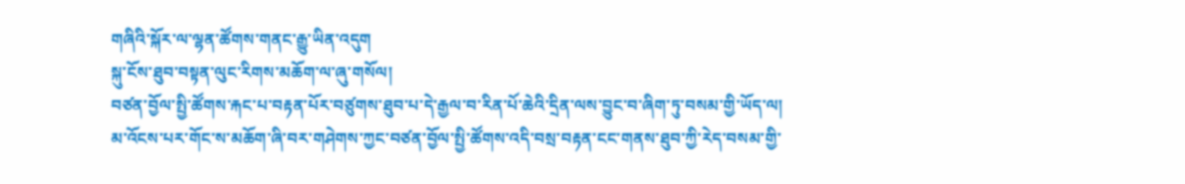གཞིའི་སྐོར་ལ་ལྷན་ཚོགས་གནང་རྒྱུ་ཡིན་འདུག
སྐུ་ངོས་ཐུབ་བསྟན་ལུང་རིགས་མཆོག་ལ་ཞུ་གསོལ།
བཙན་བྱོལ་སྤྱི་ཚོགས་རྐང་པ་བརྟན་པོར་བཙུགས་ཐུབ་པ་དེ་རྒྱལ་བ་རིན་པོ་ཆེའི་དྲིན་ལས་བྱུང་བ་ཞིག་ཏུ་བསམ་གྱི་ཡོད་ལ། མ་འོངས་པར་གོང་ས་མཆོག་ཞི་བར་གཤེགས་ཀྱང་བཙན་བྱོལ་སྤྱི་ཚོགས་འདི་བསྲ་བརྟན་ངང་གནས་ཐུབ་ཀྱི་རེད་བསམ་གྱི་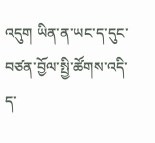འདུག ཡིན་ན་ཡང་ད་དུང་བཙན་བྱོལ་སྤྱི་ཚོགས་འདི་ད་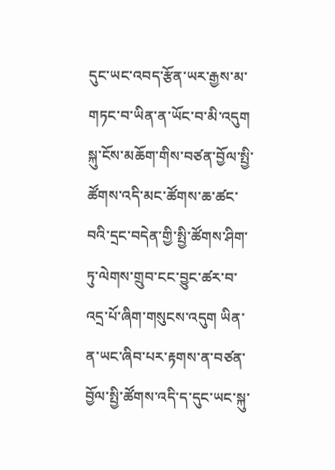དུང་ཡང་འབད་རྩོན་ཡར་རྒྱས་མ་གཏང་བ་ཡིན་ན་ཡོང་བ་མི་འདུག སྐུ་ངོས་མཆོག་གིས་བཙན་བྱོལ་སྤྱི་ཚོགས་འདི་མང་ཚོགས་ཆ་ཚང་བའི་དྲང་བདེན་གྱི་སྤྱི་ཚོགས་ཤིག་ཏུ་ལེགས་གྲུབ་ངང་བྱུང་ཚར་བ་འདྲ་པོ་ཞིག་གསུངས་འདུག ཡིན་ན་ཡང་ཞིབ་པར་རྟགས་ན་བཙན་བྱོལ་སྤྱི་ཚོགས་འདི་ད་དུང་ཡང་སྐུ་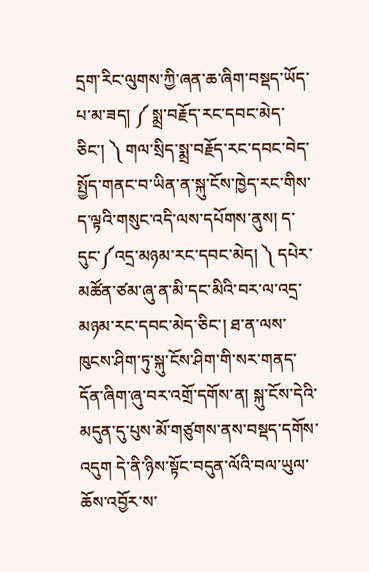དྲག་རིང་ལུགས་ཀྱི་ཞན་ཆ་ཞིག་བསྡད་ཡོད་པ་མ་ཟད། ༼ སྨྲ་བརྗོད་རང་དབང་མེད་ཅིང་། ༽ གལ་སྲིད་སྨྲ་བརྗོད་རང་དབང་བེད་སྤྱོད་གནང་བ་ཡིན་ན་སྐུ་ངོས་ཁྱེད་རང་གིས་ད་ལྟའི་གསུང་འདི་ལས་དཔོགས་ནུས། ད་དུང་༼འདྲ་མཉམ་རང་དབང་མེད། ༽ དཔེར་མཚོན་ཙམ་ཞུ་ན་མི་དང་མིའི་བར་ལ་འདྲ་མཉམ་རང་དབང་མེད་ཅིང་། ཐ་ན་ལས་ཁུངས་ཤིག་ཏུ་སྐུ་ངོས་ཤིག་གི་སར་གནད་དོན་ཞིག་ཞུ་བར་འགྲོ་དགོས་ན། སྐུ་ངོས་དེའི་མདུན་དུ་པུས་མོ་གཙུགས་ནས་བསྡད་དགོས་འདུག དེ་ནི་ཉིས་སྟོང་བདུན་ལོའི་བལ་ཡུལ་ཆོས་འབྱོར་ས་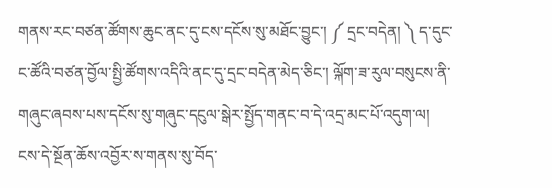གནས་རང་བཙན་ཚོགས་ཆུང་ནང་དུ་ངས་དངོས་སུ་མཐོང་བྱུང་། ༼ དྲང་བདེན། ༽ ད་དུང་ང་ཚོའི་བཙན་བྱོལ་སྤྱི་ཚོགས་འདིའི་ནང་དུ་དྲང་བདེན་མེད་ཅིང་། ལྐོག་ཟ་རུལ་བསུངས་ནི་གཞུང་ཞབས་པས་དངོས་སུ་གཞུང་དངུལ་སྒེར་སྤྱོད་གནང་བ་དེ་འདྲ་མང་པོ་འདུག་ལ། ངས་དེ་སྔོན་ཆོས་འབྱོར་ས་གནས་སུ་བོད་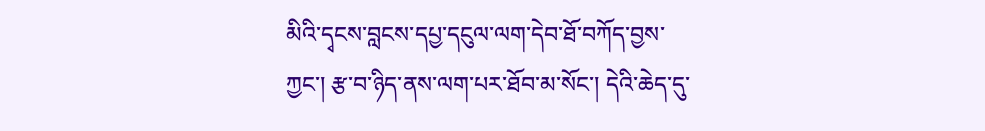མིའི་དྭངས་བླངས་དཔྱ་དངུལ་ལག་དེབ་ཐོ་བཀོད་བྱས་ཀྱང་། རྩ་བ་ཉིད་ནས་ལག་པར་ཐོབ་མ་སོང་། དེའི་ཆེད་དུ་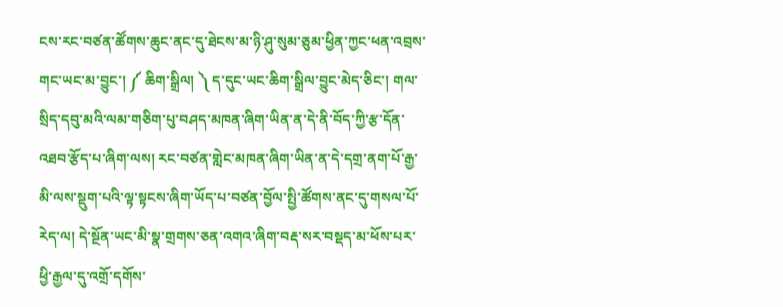ངས་རང་བཙན་ཚོགས་ཆུང་ནང་དུ་ཐེངས་མ་ཉི་ཤུ་སུམ་ཅུམ་ཕྱིན་ཀྱང་ཕན་འབྲས་གང་ཡང་མ་བྱུང་། ༼ ཆིག་སྒྲིལ། ༽ ད་དུང་ཡང་ཆིག་སྒྲིལ་བྱུང་མེད་ཅིང་། གལ་སྲིད་དབུ་མའི་ལམ་གཅིག་པུ་བཤད་མཁན་ཞིག་ཡིན་ན་དེ་ནི་བོད་ཀྱི་རྩ་དོན་འཐབ་རྩོད་པ་ཞིག་ལས། རང་བཙན་གླེང་མཁན་ཞིག་ཡིན་ན་དེ་དགྲ་ནག་པོ་རྒྱ་མི་ལས་སྡུག་པའི་ལྟ་སྟངས་ཞིག་ཡོད་པ་བཙན་བྱོལ་སྤྱི་ཚོགས་ནང་དུ་གསལ་པོ་རེད་ལ། དེ་སྔོན་ཡང་མི་སྣ་གྲགས་ཅན་འགའ་ཞིག་བརྡ་སར་བསྡད་མ་ཕོས་པར་ཕྱི་རྒྱལ་དུ་འགྲོ་དགོས་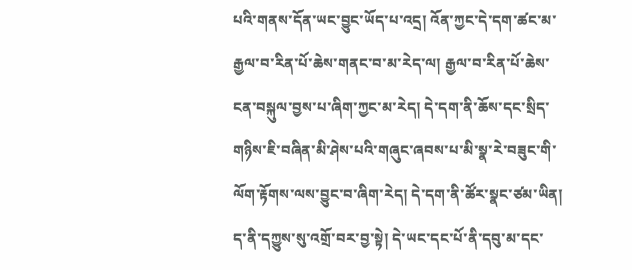པའི་གནས་དོན་ཡང་བྱུང་ཡོད་པ་འདྲ། འོན་ཀྱང་དེ་དག་ཚང་མ་རྒྱལ་བ་རིན་པོ་ཆེས་གནང་བ་མ་རེད་ལ། རྒྱལ་བ་རིན་པོ་ཆེས་ངན་བསྐུལ་བྱས་པ་ཞིག་ཀྱང་མ་རེད། དེ་དག་ནི་ཆོས་དང་སྲིད་གཉིས་ཇི་བཞིན་མི་ཤེས་པའི་གཞུང་ཞབས་པ་མི་སྣ་རེ་བཟུང་གི་ལོག་རྟོགས་ལས་བྱུང་བ་ཞིག་རེད། དེ་དག་ནི་ཚོར་སྣང་ཙམ་ཡིན།
ད་ནི་དཀྱུས་སུ་འགྲོ་བར་བྱ་སྟེ། དེ་ཡང་དང་པོ་ནི་དབུ་མ་དང་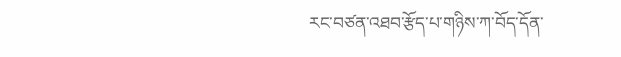རང་བཙན་འཐབ་རྩོད་པ་གཉིས་ཀ་བོད་དོན་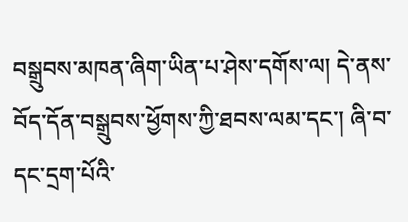བསྒྲུབས་མཁན་ཞིག་ཡིན་པ་ཤེས་དགོས་ལ། དེ་ནས་བོད་དོན་བསྒྲུབས་ཕྱོགས་ཀྱི་ཐབས་ལམ་དང་། ཞི་བ་དང་དྲག་པོའི་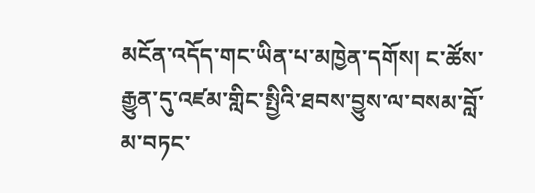མངོན་འདོད་གང་ཡིན་པ་མཁྱེན་དགོས། ང་ཚོས་རྒྱུན་དུ་འཛམ་གླིང་སྤྱིའི་ཐབས་བྱུས་ལ་བསམ་བློ་མ་བཏང་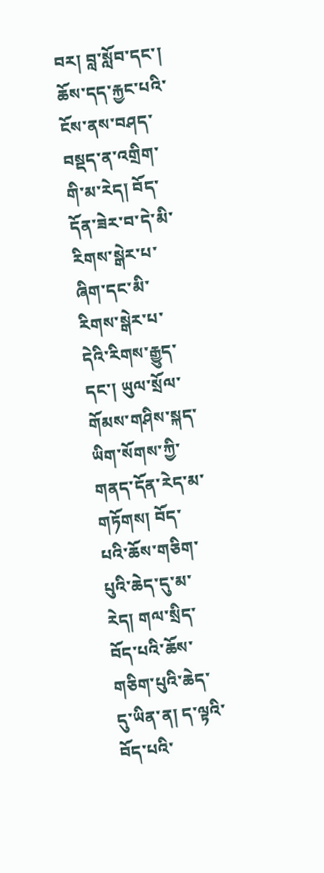བར། བླ་སློབ་དང་། ཆོས་དད་རྐྱང་པའི་ངོས་ནས་བཤད་བསྡད་ན་འགྲིག་གི་མ་རེད། བོད་དོན་ཟེར་བ་དེ་མི་རིགས་སྒེར་པ་ཞིག་དང་མི་རིགས་སྒེར་པ་དེའི་རིགས་རྒྱུད་དང་། ཡུལ་སྲོལ་གོམས་གཤིས་སྐད་ཡིག་སོགས་ཀྱི་གནད་དོན་རེད་མ་གཏོགས། བོད་པའི་ཆོས་གཅིག་པུའི་ཆེད་དུ་མ་རེད། གལ་སྲིད་བོད་པའི་ཆོས་གཅིག་པུའི་ཆེད་དུ་ཡིན་ན། ད་ལྟའི་བོད་པའི་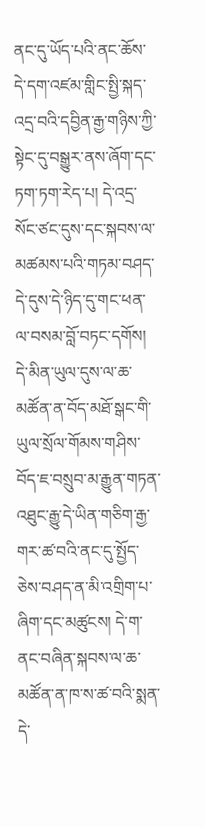ནང་དུ་ཡོད་པའི་ནང་ཆོས་དེ་དག་འཛམ་གླིང་སྤྱི་སྐད་འདྲ་བའི་དབྱིན་རྒྱ་གཉིས་ཀྱི་སྟེང་དུ་བསྒྱུར་ནས་ཞོག་དང་ཏག་ཏག་རེད་པ། དེ་འདྲ་སོང་ཙང་དུས་དང་སྐབས་ལ་མཚམས་པའི་གཏམ་བཤད་དེ་དུས་དེ་ཉིད་དུ་གང་ཕན་ལ་བསམ་བློ་བཏང་དགོས། དེ་མིན་ཡུལ་དུས་ལ་ཆ་མཚོན་ན་བོད་མཐོ་སྒང་གི་ཡུལ་སྲོལ་གོམས་གཤིས་བོད་ཇ་བསྲུབ་མ་རྒྱུན་གཏན་འཐུང་རྒྱུ་དེ་ཡིན་གཅིག་རྒྱ་གར་ཚ་བའི་ནང་དུ་སྤྱོད་ཅེས་བཤད་ན་མི་འགྲིག་པ་ཞིག་དང་མཚུངས། དེ་ག་ནང་བཞིན་སྐབས་ལ་ཆ་མཚོན་ན་ཁ་ས་ཚ་བའི་སྨན་དེ་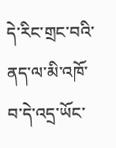དེ་རིང་གྲང་བའི་ནད་ལ་མི་འཁོ་བ་དེ་འདྲ་ཡོང་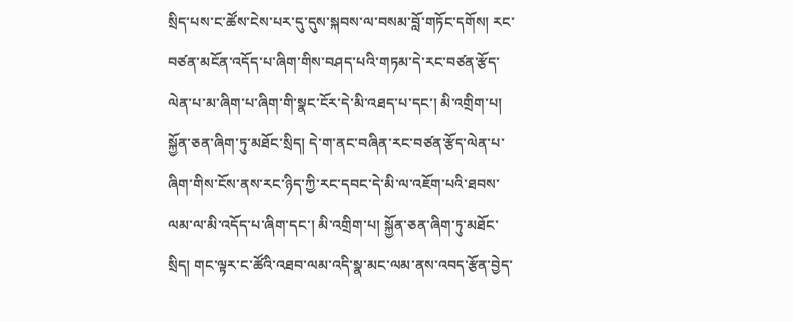སྲིད་པས་ང་ཚོས་ངེས་པར་དུ་དུས་སྐབས་ལ་བསམ་བློ་གཏོང་དགོས། རང་བཙན་མངོན་འདོད་པ་ཞིག་གིས་བཤད་པའི་གཏམ་དེ་རང་བཙན་རྩོད་ལེན་པ་མ་ཞིག་པ་ཞིག་གི་སྣང་ངོར་དེ་མི་འཐད་པ་དང་། མི་འགྲིག་པ། སྐྱོན་ཅན་ཞིག་ཏུ་མཐོང་སྲིད། དེ་ག་ནང་བཞིན་རང་བཙན་རྩོད་ལེན་པ་ཞིག་གིས་ངོས་ནས་རང་ཉིད་ཀྱི་རང་དབང་དེ་མི་ལ་འཇོག་པའི་ཐབས་ལམ་ལ་མི་འདོད་པ་ཞིག་དང་། མི་འགྲིག་པ། སྐྱོན་ཅན་ཞིག་ཏུ་མཐོང་སྲིད། གང་ལྟར་ང་ཚོའི་འཐབ་ལམ་འདི་སྣ་མང་ལམ་ནས་འབད་རྩོན་བྱེད་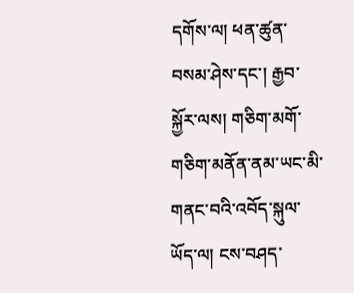དགོས་ལ། ཕན་ཚུན་བསམ་ཤེས་དང་། རྒྱབ་སྐྱོར་ལས། གཅིག་མགོ་གཅིག་མནོན་ནམ་ཡང་མི་གནང་བའི་འབོད་སྐུལ་ཡོད་ལ། ངས་བཤད་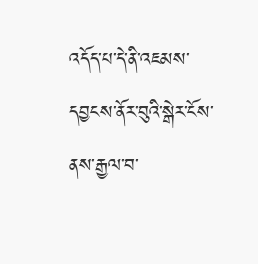འདོད་པ་དེ་ནི་འཇམས་དབྱངས་ནོར་བུའི་སྒེར་ངོས་ནས་རྒྱལ་བ་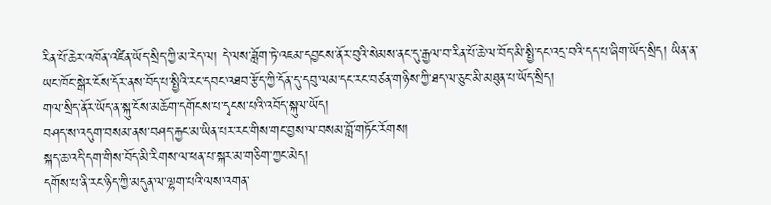རིན་པོ་ཆེར་འཁོན་འཛིན་ཡོད་སྲིད་ཀྱི་མ་རེད་ལ། དེ་ལས་ཟློག་ཏེ་འཇམ་དབྱངས་ནོར་བུའི་སེམས་ནང་དུ་རྒྱལ་བ་རིན་པོ་ཆེ་ལ་བོད་མི་སྤྱི་དང་འདྲ་བའི་དད་པ་ཞིག་ཡོད་སྲིད། ཡིན་ན་ཡང་ཁོང་སྒེར་ངོས་དོར་ནས་བོད་པ་སྤྱིའི་རང་དབང་འཐབ་རྩོད་ཀྱི་དོན་དུ་དབུ་ལམ་དང་རང་བཙན་གཉིས་ཀྱི་ཐད་ལ་ཅུང་མི་མཐུན་པ་ཡོད་སྲིད།
གལ་སྲིད་ནོར་ཡོད་ན་སྐུ་ངོས་མཆོག་དགོངས་པ་དྭངས་པའི་འབོད་སྐུལ་ཡོད།
བཤད་ས་འདུག་བསམ་ནས་བཤད་རྐྱང་མ་ཡིན་པར་རང་གིས་གང་བྱས་ལ་བསམ་བློ་གཏོང་རོགས།
སྐད་ཆ་འདི་དག་གིས་བོད་མི་རིགས་ལ་ཕན་པ་སྐར་མ་གཅིག་ཀྱང་མེད།
དགོས་པ་ནི་རང་ཉིད་ཀྱི་མདུན་ལ་ལྷག་པའི་ལས་འགན་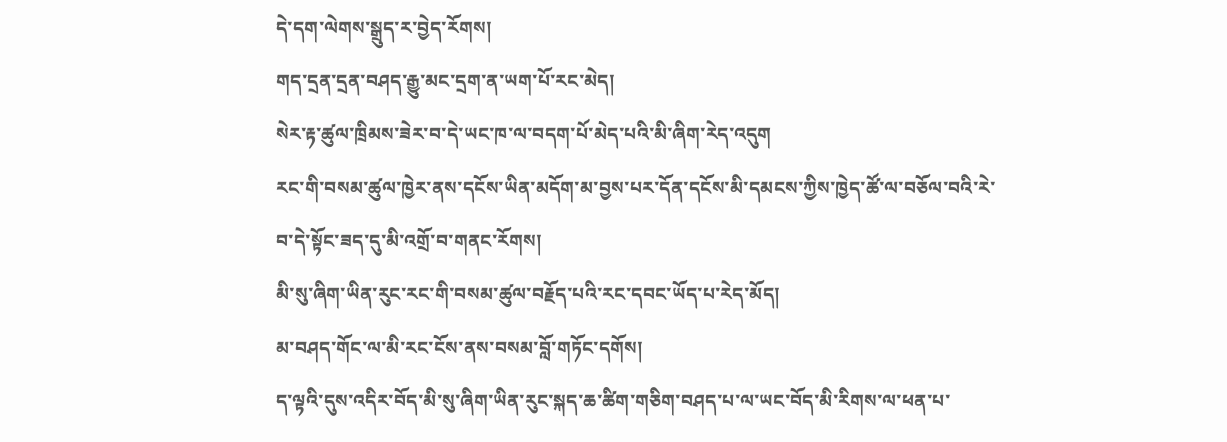དེ་དག་ལེགས་སྒྲུད་ར་བྱེད་རོགས།
གད་དྲན་དྲན་བཤད་རྒྱུ་མང་དྲག་ན་ཡག་པོ་རང་མེད།
སེར་རྟ་ཚུལ་ཁྲིམས་ཟེར་བ་དེ་ཡང་ཁ་ལ་བདག་པོ་མེད་པའི་མི་ཞིག་རེད་འདུག
རང་གི་བསམ་ཚུལ་ཁྱེར་ནས་དངོས་ཡིན་མདོག་མ་བྱས་པར་དོན་དངོས་མི་དམངས་ཀྱིས་ཁྱེད་ཚོ་ལ་བཅོལ་བའི་རེ་བ་དེ་སྟོང་ཟད་དུ་མི་འགྲོ་བ་གནང་རོགས།
མི་སུ་ཞིག་ཡིན་རུང་རང་གི་བསམ་ཚུལ་བརྗོད་པའི་རང་དབང་ཡོད་པ་རེད་མོད།
མ་བཤད་གོང་ལ་མི་རང་ངོས་ནས་བསམ་བློ་གཏོང་དགོས།
ད་ལྟའི་དུས་འདིར་བོད་མི་སུ་ཞིག་ཡིན་རུང་སྐད་ཆ་ཚིག་གཅིག་བཤད་པ་ལ་ཡང་བོད་མི་རིགས་ལ་ཕན་པ་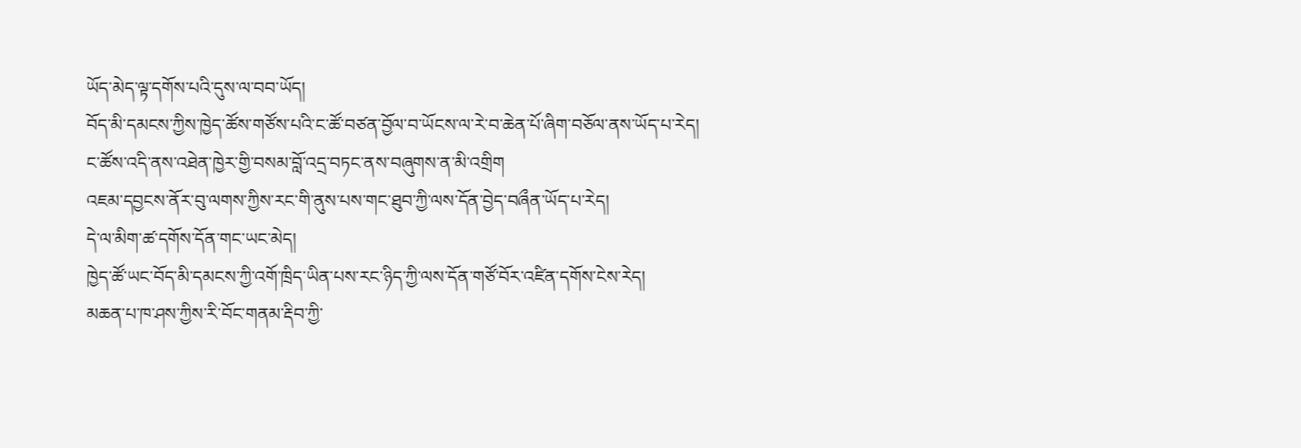ཡོད་མེད་ལྟ་དགོས་པའི་དུས་ལ་བབ་ཡོད།
བོད་མི་དམངས་ཀྱིས་ཁྱེད་ཚོས་གཙོས་པའི་ང་ཚོ་བཙན་བྱོལ་བ་ཡོངས་ལ་རེ་བ་ཆེན་པོ་ཞིག་བཅོལ་ནས་ཡོད་པ་རེད།
ང་ཚོས་འདི་ནས་འཐེན་ཁྱེར་གྱི་བསམ་བློ་འདྲ་བཏང་ནས་བཞུགས་ན་མི་འགྲིག
འཇམ་དབྱངས་ནོར་བུ་ལགས་ཀྱིས་རང་གི་ནུས་པས་གང་ཐུབ་ཀྱི་ལས་དོན་བྱེད་བཞྀན་ཡོད་པ་རེད།
དེ་ལ་མིག་ཚ་དགོས་དོན་གང་ཡང་མེད།
ཁྱེད་ཚོ་ཡང་བོད་མི་དམངས་ཀྱི་འགོ་ཁྲིད་ཡིན་པས་རང་ཉིད་ཀྱི་ལས་དོན་གཙོ་བོར་འཛིན་དགོས་ངེས་རེད།
མཆན་པ་ཁ་ཤས་ཀྱིས་རི་བོང་གནམ་རྡིབ་ཀྱི་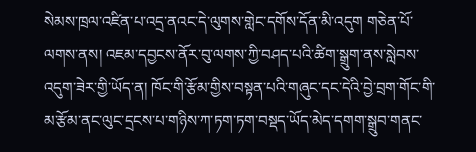སེམས་ཁྲལ་འཛིན་པ་འདྲ་ནའང་དེ་ལུགས་གླེང་དགོས་དོན་མི་འདུག གཅེན་པོ་ལགས་ནས། འཇམ་དབྱངས་ནོར་བུ་ལགས་ཀྱི་བཤད་པའི་ཚིག་སྒྲུག་ནས་སླེབས་འདུག་ཟེར་གྱི་ཡོད་ན། ཁོང་གི་རྩོམ་གྱིས་བསྟན་པའི་གཞུང་དང་དེའི་བྱེ་བྲག་གོང་གི་མ་རྩོམ་ནང་ལུང་དྲངས་པ་གཉིས་ཀ་ཏག་ཏག་བསྡད་ཡོད་མེད་དགག་སྒྲུབ་གནང་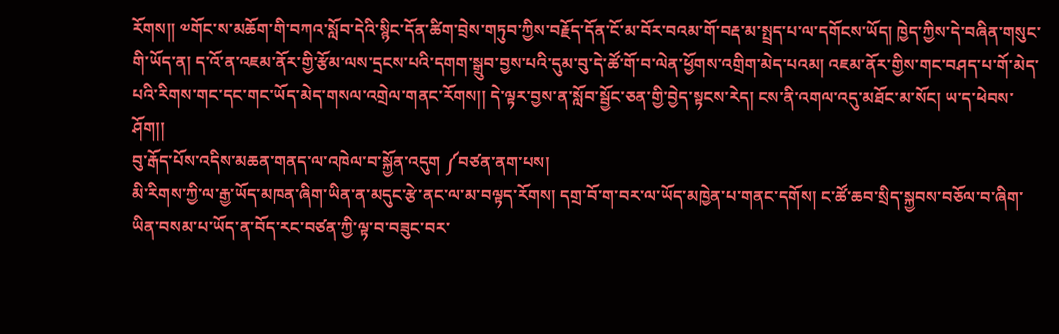རོགས།། ༧གོང་ས་མཆོག་གི་བཀའ་སློབ་དེའི་སྙིང་དོན་ཚིག་བྲེས་གཏུབ་ཀྱིས་བརྗོད་དོན་ངོ་མ་བོར་བའམ་གོ་བརྡ་མ་སྤྲད་པ་ལ་དགོངས་ཡོད། ཁྱེད་ཀྱིས་དེ་བཞིན་གསུང་གི་ཡོད་ན། ད་འོ་ན་འཇམ་ནོར་གྱི་རྩོམ་ལས་དྲངས་པའི་དགག་སྒྲུབ་བྱས་པའི་དུམ་བུ་དེ་ཚོ་གོ་བ་ལེན་ཕྱོགས་འགྲིག་མེད་པའམ། འཇམ་ནོར་གྱིས་གང་བཤད་པ་གོ་མེད་པའི་རིགས་གང་དང་གང་ཡོད་མེད་གསལ་འགྲེལ་གནང་རོགས།། དེ་ལྟར་བྱས་ན་སློབ་སྦྱོང་ཅན་གྱི་བྱེད་སྟངས་རེད། ངས་ནི་འགལ་འདུ་མཐོང་མ་སོང། ཡ་ད་ཕེབས་ཤོག།།
བུ་རྒོད་པོས་འདིས་མཆན་གནད་ལ་འཁེལ་བ་སྐྱོན་འདུག ༼བཙན་ནག་པས།
མི་རིགས་ཀྱི་ལ་རྒྱ་ཡོད་མཁན་ཞིག་ཡིན་ན་མདུང་རྩེ་ནང་ལ་མ་བལྟད་རོགས། དགྲ་བོ་ག་བར་ལ་ཡོད་མཁྱེན་པ་གནང་དགོས། ང་ཚོ་ཆབ་སྲིད་སྐྱབས་བཅོལ་བ་ཞིག་ཡིན་བསམ་པ་ཡོད་ན་བོད་རང་བཙན་ཀྱི་ལྟ་བ་བཟུང་བར་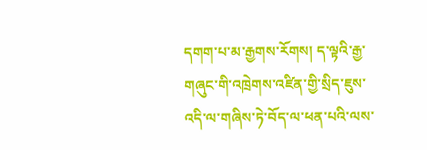དགག་པ་མ་རྒྱགས་རོགས། ད་ལྟའི་རྒྱ་གཞུང་གི་འཁྲེགས་འཛིན་གྱི་སྲིད་ཇུས་འདི་ལ་གཞིས་ཏེ་བོད་ལ་ཕན་པའི་ལས་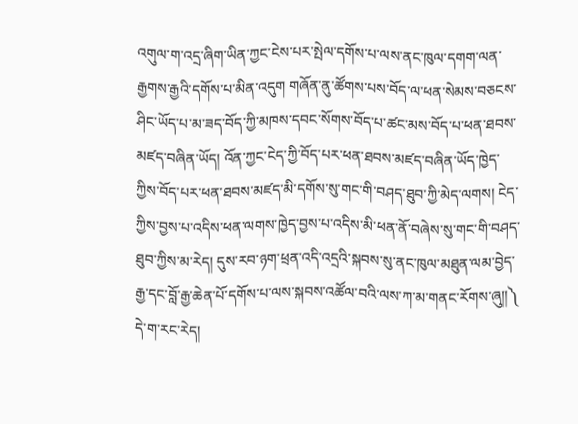འགུལ་ག་འདྲ་ཞིག་ཡིན་ཀྱང་ངེས་པར་སྤེལ་དགོས་པ་ལས་ནང་ཁུལ་དགག་ལན་རྒྱགས་རྒྱའི་དགོས་པ་མིན་འདུག གཞོན་ནུ་ཚོགས་པས་བོད་ལ་ཕན་སེམས་བཅངས་ཤིང་ཡོད་པ་མ་ཟད་བོད་ཀྱི་མཁས་དབང་སོགས་བོད་པ་ཚང་མས་བོད་པ་ཕན་ཐབས་མཛད་བཞིན་ཡོད། འོན་ཀྱང་ངེད་ཀྱི་བོད་པར་ཕན་ཐབས་མཛད་བཞིན་ཡོད་ཁྱེད་ཀྱིས་བོད་པར་ཕན་ཐབས་མཛད་མི་དགོས་སུ་གང་གི་བཤད་ཐུབ་ཀྱི་མེད་ལགས། ངེད་ཀྱིས་བྱས་པ་འདིས་ཕན་ལགས་ཁྱེད་བྱས་པ་འདིས་མི་ཕན་ནོ་བཞེས་སུ་གང་གི་བཤད་ཐུབ་ཀྱིས་མ་རེད། དུས་རབ་ཉག་ཕྲན་འདི་འདྲའི་སྐབས་སུ་ནང་ཁུལ་མཐུན་ལམ་བྱེད་རྒྱ་དང་བློ་རྒྱ་ཆེན་པོ་དགོས་པ་ལས་སྐབས་འཚོལ་བའི་ལས་ཀ་མ་གནང་རོགས་ཞུ།།༽
དེ་ག་རང་རེད།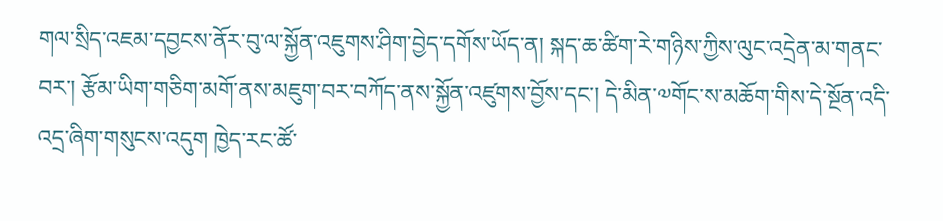གལ་སྲིད་འཇམ་དབྱངས་ནོར་བུ་ལ་སྐྱོན་འཇུགས་ཤིག་བྱེད་དགོས་ཡོད་ན། སྐད་ཆ་ཚིག་རེ་གཉིས་ཀྱིས་ལུང་འདྲེན་མ་གནང་བར་། རྩོམ་ཡིག་གཅིག་མགོ་ནས་མཇུག་བར་བཀོད་ནས་སྐྱོན་འཛུགས་བྱོས་དང་། དེ་མིན་༧གོང་ས་མཆོག་གིས་དེ་སྔོན་འདི་འདྲ་ཞིག་གསུངས་འདུག ཁྱེད་རང་ཚོ་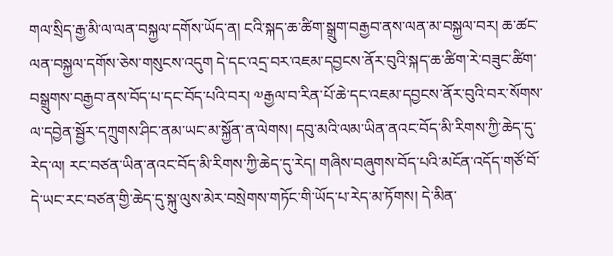གལ་སྲིད་རྒྱ་མི་ལ་ལན་བསྐྱལ་དགོས་ཡོད་ན། ངའི་སྐད་ཆ་ཚིག་སྒྲུག་བརྒྱབ་ནས་ལན་མ་བསྐྱལ་བར། ཆ་ཚང་ལན་བསྐྱལ་དགོས་ཅེས་གསུངས་འདུག དེ་དང་འདྲ་བར་འཇམ་དབྱངས་ནོར་བུའི་སྐད་ཆ་ཚིག་རེ་བཟུང་ཚིག་བསྒྲུགས་བརྒྱབ་ནས་བོད་པ་དང་བོད་པའི་བར། ༧རྒྱལ་བ་རིན་པོ་ཆེ་དང་འཇམ་དབྱངས་ནོར་བུའི་བར་སོགས་ལ་དབྱེན་སྦྱོར་དཀྲུགས་ཤིང་ནམ་ཡང་མ་སྐྱོན་ན་ལེགས། དབུ་མའི་ལམ་ཡིན་ནའང་བོད་མི་རིགས་ཀྱི་ཆེད་དུ་རེད་ལ། རང་བཙན་ཡིན་ནའང་བོད་མི་རིགས་ཀྱི་ཆེད་དུ་རེད། གཞིས་བཞུགས་བོད་པའི་མངོན་འདོད་གཙོ་བོ་དེ་ཡང་རང་བཙན་གྱི་ཆེད་དུ་སྐུ་ལུས་མེར་བསྲེགས་གཏོང་གི་ཡོད་པ་རེད་མ་ཏོགས། དེ་མིན་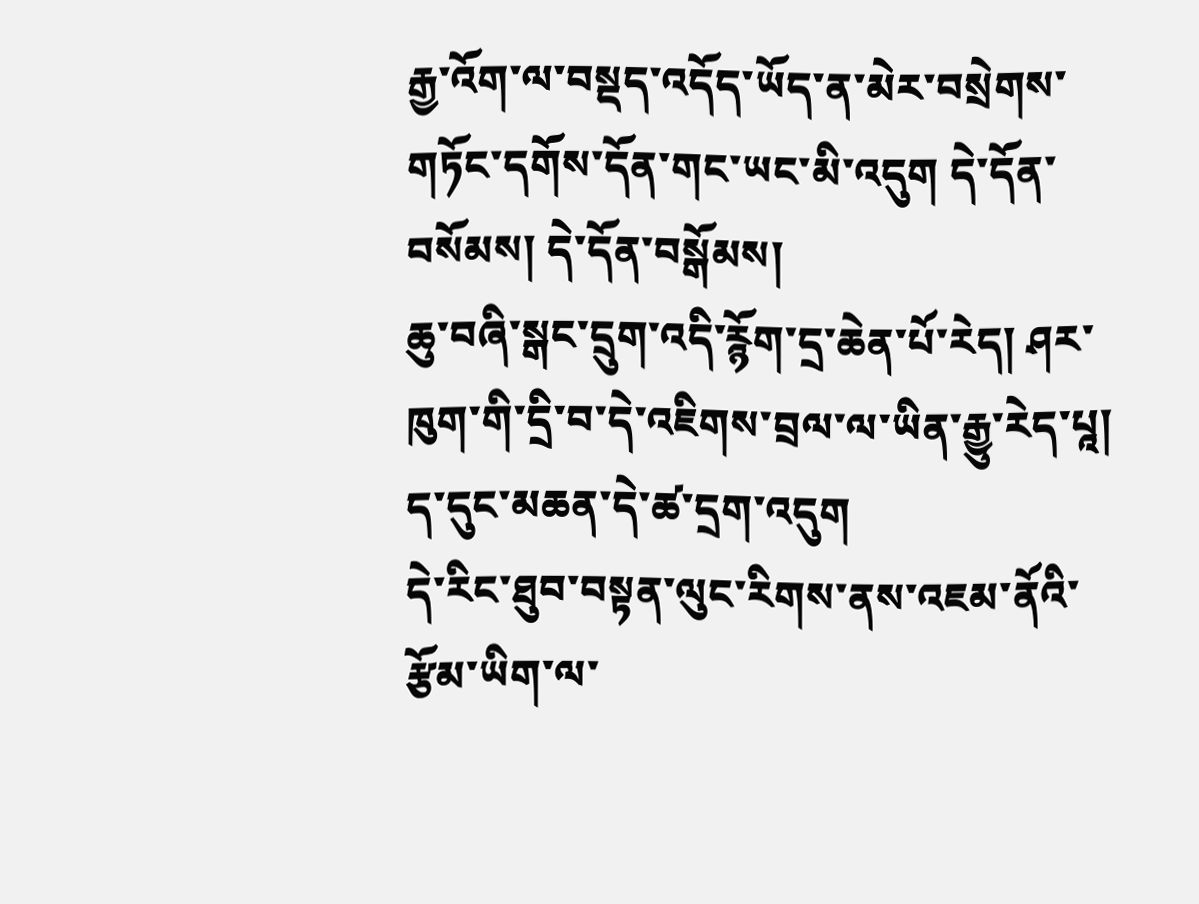རྒྱ་འོག་ལ་བསྡད་འདོད་ཡོད་ན་མེར་བསྲེགས་གཏོང་དགོས་དོན་གང་ཡང་མི་འདུག དེ་དོན་བསོམས། དེ་དོན་བསྒོམས།
ཆུ་བཞི་སྒང་དྲུག་འདི་རྙོག་དྲ་ཆེན་པོ་རེད། ཤར་ཁུག་གི་དྲི་བ་དེ་འཇིགས་བྲལ་ལ་ཡིན་རྒྱུ་རེད་པཱ། ད་དུང་མཆན་དེ་ཚ་དྲག་འདུག
དེ་རིང་ཐུབ་བསྟན་ལུང་རིགས་ནས་འཇམ་ནོའི་རྩོམ་ཡིག་ལ་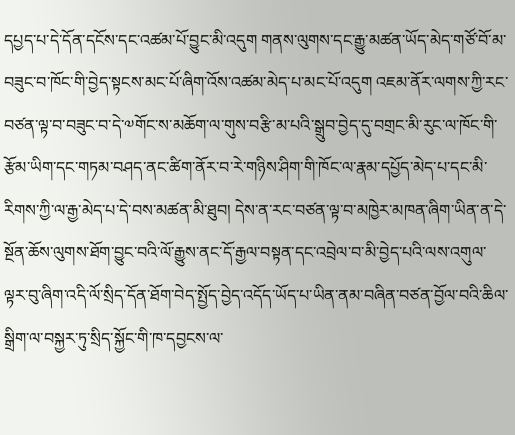དཔྱད་པ་དེ་དོན་དངོས་དང་འཚམ་པོ་བྱུང་མི་འདུག གནས་ལུགས་དང་རྒྱུ་མཚན་ཡོད་མེད་གཙོ་བོ་མ་བཟུང་བ་ཁོང་གི་བྱེད་སྟངས་མང་པོ་ཞིག་འོས་འཚམ་མེད་པ་མང་པོ་འདུག འཇམ་ནོར་ལགས་ཀྱི་རང་བཙན་ལྟ་བ་བཟུང་བ་དེ་༧གོང་ས་མཆོག་ལ་གུས་བརྩི་མ་པའི་སྒྲུབ་བྱེད་དུ་བགྲང་མི་རུང་ལ་ཁོང་གི་རྩོམ་ཡིག་དང་གཏམ་བཤད་ནང་ཚིག་ནོར་བ་རེ་གཉིས་ཤིག་གི་ཁོང་ལ་རྣམ་དཔྱོད་མེད་པ་དང་མི་རིགས་ཀྱི་ལ་རྒྱ་མེད་པ་དེ་བས་མཚན་མི་ཐུབ། དེས་ན་རང་བཙན་ལྟ་བ་མཁྱེར་མཁན་ཞིག་ཡིན་ན་དེ་སྔོན་ཆོས་ལུགས་ཐོག་བྱུང་བའི་ལོ་རྒྱུས་ནང་དོ་རྒྱལ་བསྟན་དང་འབྲེལ་བ་མི་བྱེད་པའི་ལས་འགུལ་ལྟར་བུ་ཞིག་འདི་ལོ་སྲིད་དོན་ཐོག་བེད་སྤྱོད་བྱེད་འདོད་ཡོད་པ་ཡིན་ནམ་བཞིན་བཙན་བྱོལ་བའི་ཆིལ་སྒྲིག་ལ་བསྐྱར་ཏུ་སྲིད་སྐྱོང་གི་ཁ་དབྱངས་ལ་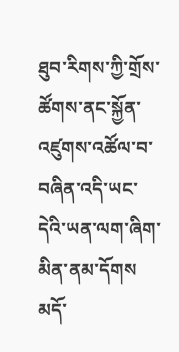ཐུབ་རིགས་ཀྱི་གྲོས་ཚོགས་ནང་སྐྱོན་འཛུགས་འཚོལ་བ་བཞིན་འདི་ཡང་དེའི་ཡན་ལག་ཞིག་མིན་ནམ་དོགས
མདོ་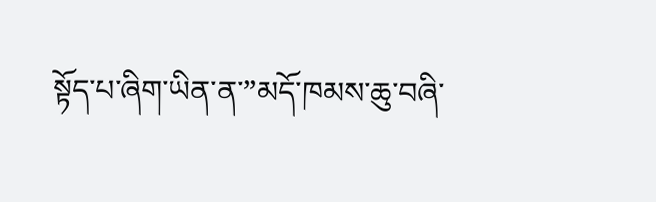སྟོད་པ་ཞིག་ཡིན་ན་”མདོ་ཁམས་ཆུ་བཞི་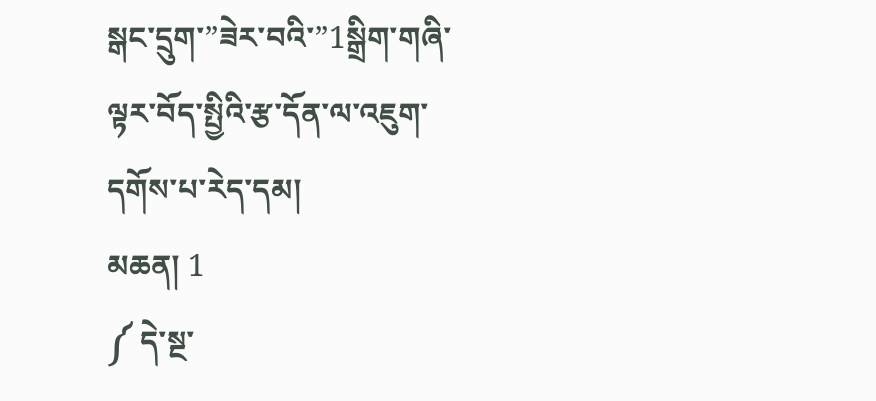སྒང་དྲུག་”ཟེར་བའི་”1སྒྲིག་གཞི་ལྟར་བོད་སྤྱིའི་རྩ་དོན་ལ་འཇུག་དགོས་པ་རེད་དམ།
མཆན། 1
༼ དེ་སྔ་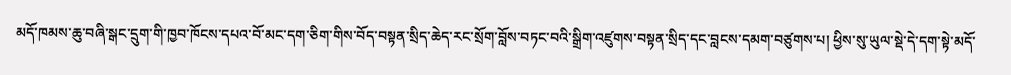མདོ་ཁམས་ཆུ་བཞི་སྒང་དྲུག་གི་ཁྱབ་ཁོངས་དཔའ་བོ་མང་དག་ཅིག་གིས་བོད་བསྟན་སྲིད་ཆེད་རང་སྲོག་བློས་བཏང་བའི་སྒྲིག་འཛུགས་བསྟན་སྲིད་དང་བླངས་དམག་བཙུགས་པ། ཕྱིས་སུ་ཡུལ་སྡེ་དེ་དག་སྟེ་མདོ་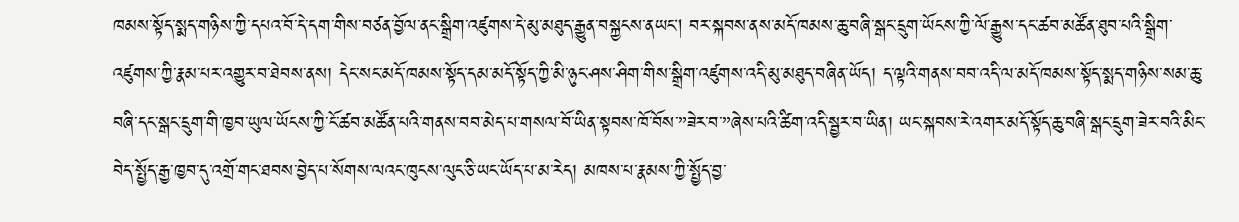ཁམས་སྟོད་སྨད་གཉིས་ཀྱི་དཔའ་བོ་དེ་དག་གིས་བཙན་བྱོལ་ནང་སྒྲིག་འཛུགས་དེ་མུ་མཐུད་རྒྱུན་བསྐྱངས་ནཡང། བར་སྐབས་ནས་མདོ་ཁམས་ཆུ་བཞི་སྒང་དྲུག་ཡོངས་ཀྱི་ལོ་རྒྱུས་དང་ཚབ་མཚོན་ཐུབ་པའི་སྒྲིག་འཛུགས་ཀྱི་རྣམ་པར་འགྱུར་བ་ཐེབས་ནས། དེང་སང་མདོ་ཁམས་སྟོད་དམ་མདོ་སྟོད་ཀྱི་མི་ཉུང་ཤས་ཤིག་གིས་སྒྲིག་འཛུགས་འདི་མུ་མཐུད་བཞིན་ཡོད། ད་ལྟའི་གནས་བབ་འདི་ལ་མདོ་ཁམས་སྟོད་སྨད་གཉིས་སམ་ཆུ་བཞི་དང་སྒང་དྲུག་གི་ཁྱབ་ཡུལ་ཡོངས་ཀྱི་ངོ་ཚབ་མཚོན་པའི་གནས་བབ་མེད་པ་གསལ་བོ་ཡིན་སྟབས་ཁོ་བོས་”ཟེར་བ་”ཞེས་པའི་ཚིག་འདི་སྦྱར་བ་ཡིན། ཡང་སྐབས་རེ་འགར་མདོ་སྟོད་ཆུ་བཞི་སྒང་དྲུག་ཟེར་བའི་མིང་བེད་སྤྱོད་རྒྱ་ཁྱབ་དུ་འགྲོ་གང་ཐབས་བྱེད་པ་སོགས་ལའང་ཁུངས་ལུང་ཅི་ཡང་ཡོད་པ་མ་རེད། མཁས་པ་རྣམས་ཀྱི་སྤྱོད་བྱ་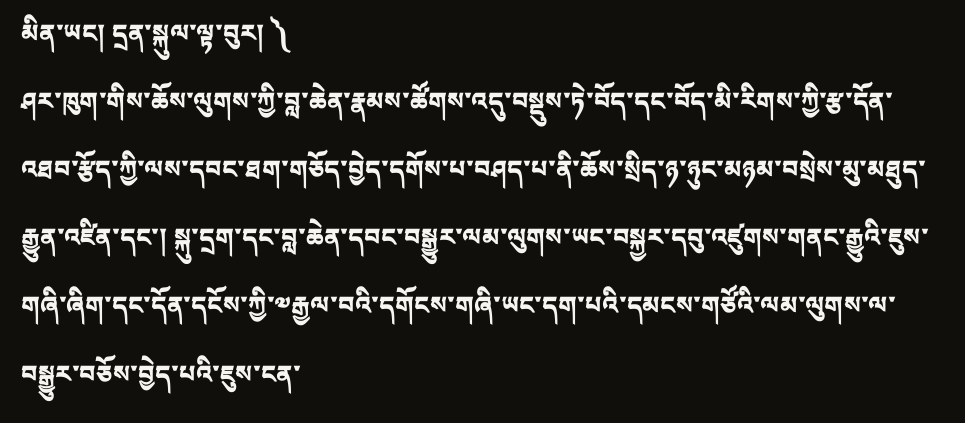མིན་ཡང། དྲན་སྐུལ་ལྟ་བུར། ༽
ཤར་ཁུག་གིས་ཆོས་ལུགས་ཀྱི་བླ་ཆེན་རྣམས་ཚོགས་འདུ་བསྡུས་ཏེ་བོད་དང་བོད་མི་རིགས་ཀྱི་རྩ་དོན་འཐབ་རྩོད་ཀྱི་ལས་དབང་ཐག་གཅོད་བྱེད་དགོས་པ་བཤད་པ་ནི་ཆོས་སྲིད་ཉ་ཉུང་མཉམ་བསྲེས་མུ་མཐུད་རྒྱུན་འཛིན་དང་། སྐུ་དྲག་དང་བླ་ཆེན་དབང་བསྒྱུར་ལམ་ལུགས་ཡང་བསྐྱར་དབུ་འཛུགས་གནང་རྒྱུའི་ཇུས་གཞི་ཞིག་དང་དོན་དངོས་ཀྱི་༧རྒྱལ་བའི་དགོངས་གཞི་ཡང་དག་པའི་དམངས་གཙོའི་ལམ་ལུགས་ལ་བསྒྱུར་བཅོས་བྱེད་པའི་ཇུས་ངན་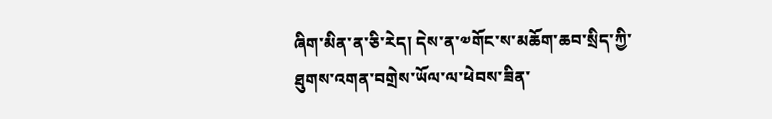ཞིག་མིན་ན་ཅི་རེད། དེས་ན་༧གོང་ས་མཆོག་ཆབ་སྲིད་ཀྱི་ཐུགས་འགན་བགྲེས་ཡོལ་ལ་ཕེབས་ཟིན་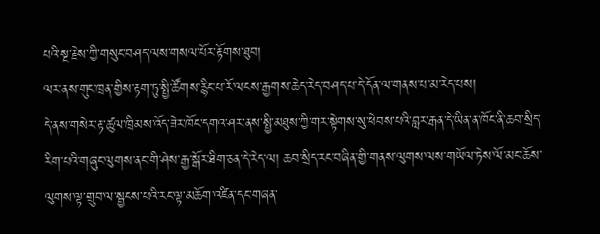པའི་སྔ་རྗེས་ཀྱི་གསུང་བཤད་ལས་གསལ་པོར་རྟོགས་ཐུབ།
ལར་ནས་གུང་ཁྲན་གྱིས་རྟག་ཏུ་སྤྱི་ཚོགས་རྙིང་པ་རོ་ལངས་རྒྱགས་ཆེད་རེད་བཤད་པ་དེ་དོན་ལ་གནས་པ་མ་རེད་པས།
དེ་ནས་གསེར་རྟ་ཚུལ་ཁྲིམས་འོད་ཟེར་ཁོང་དགའ་ཤར་ནས་སྤྱི་མཐུས་ཀྱི་གར་སྟེགས་སུ་ཕེབས་པའི་བླར་རྒན་དེ་ཡིན་ན་ཁོང་ནི་ཆབ་སྲིད་རིག་པའི་གཞུང་ལུགས་ནང་གི་ཤེས་རྒྱ་སྒོར་ཐིག་ཅན་དེ་རེད་ལ། ཆབ་སྲིད་རང་བཞིན་གྱི་གནས་ལུགས་ལས་གཡོལ་ཏེས་ལོ་མང་ཆོས་ལུགས་ལྟ་གྲུབ་ལ་སྦྱངས་པའི་རང་ལྟ་མཆོག་འཛིན་དང་གཞན་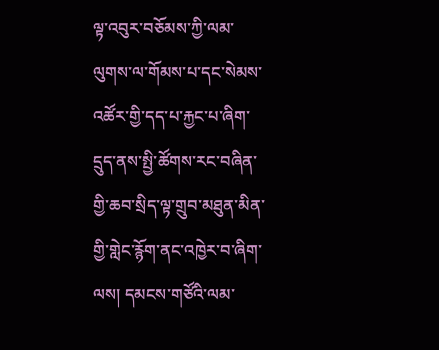ལྟ་འབུར་བཅོམས་ཀྱི་ལམ་ལུགས་ལ་གོམས་པ་དང་སེམས་འཚོར་གྱི་དད་པ་རྐྱང་པ་ཞིག་དྲུད་ནས་སྤྱི་ཚོགས་རང་བཞིན་གྱི་ཆབ་སྲིད་ལྟ་གྲུབ་མཐུན་མིན་གྱི་གླེང་རྙོག་ནང་འཁྱེར་བ་ཞིག་ལས། དམངས་གཙོའི་ལམ་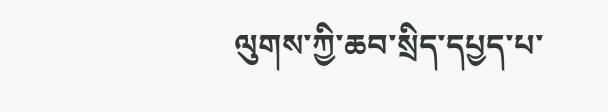ལུགས་ཀྱི་ཆབ་སྲིད་དཔྱད་པ་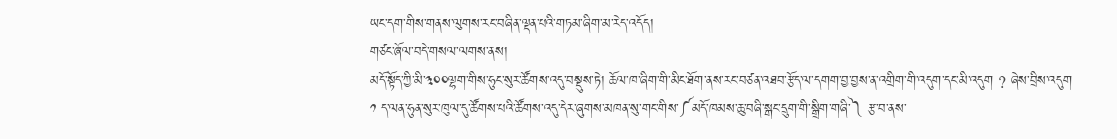ཡང་དག་གིས་གནས་ལུགས་རང་བཞིན་ལྡན་པའི་གཏམ་ཞིག་མ་རེད་འདོད།
གཙང་ཞོལ་བདེ་གསལ་ལགས་ནས།
མདོ་སྟོད་ཀྱི་མི་༣༠༠ལྷག་གིས་ཧུང་སུར་ཚོགས་འདུ་བསྡུས་ཏེ། ཆོལ་ཁ་ཞིག་གི་མིང་ཐོག་ནས་རང་བཙན་འཐབ་རྩོད་ལ་དགག་བྱ་བྱས་ན་འགྲིག་གི་འདུག་དང་མི་འདུག ? ཞེས་བྲིས་འདུག
༡ ད་ལན་ཧུན་སུར་ཁུལ་དུ་ཚོགས་པའི་ཚོགས་འདུ་དེར་ཞུགས་མཁན་སུ་གང་གིས་༼མདོ་ཁམས་ཆུ་བཞི་སྒང་དྲུག་གི་སྒྲིག་གཞི་༽ རྩ་བ་ནས་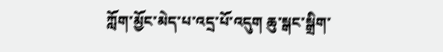ཀློག་མྱོང་མེད་པ་འདྲ་པོ་འདུག ཆུ་སྒང་སྒྲིག་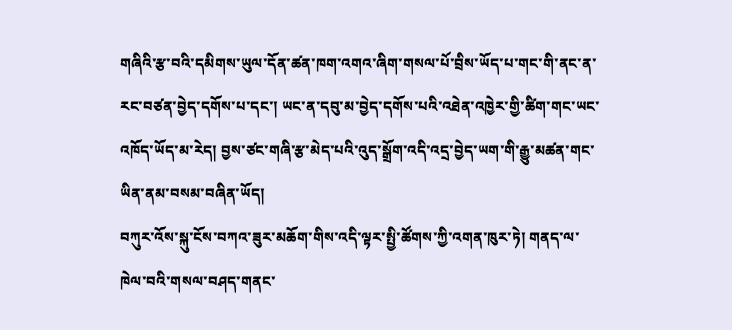གཞིའི་རྩ་བའི་དམིགས་ཡུལ་དོན་ཚན་ཁག་འགའ་ཞིག་གསལ་པོ་བྲིས་ཡོད་པ་གང་གི་ནང་ན་རང་བཙན་བྱེད་དགོས་པ་དང་། ཡང་ན་དབུ་མ་བྱེད་དགོས་པའི་འཐེན་འཁྱེར་གྱི་ཚིག་གང་ཡང་འཁོད་ཡོད་མ་རེད། བྱས་ཙང་གཞི་རྩ་མེད་པའི་འུད་སྒྲོག་འདི་འདྲ་བྱེད་ཡག་གི་རྒྱུ་མཚན་གང་ཡིན་ནམ་བསམ་བཞིན་ཡོད།
བཀུར་འོས་སྐུ་ངོས་བཀའ་ཟུར་མཆོག་གིས་འདི་ལྟར་སྤྱི་ཚོགས་ཀྱི་འགན་ཁུར་ཏེ། གནད་ལ་ཁེལ་བའི་གསལ་བཤད་གནང་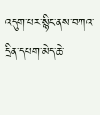འདུག་པར་སྙིང་ནས་བཀའ་དྲིན་དཔག་མེད་ཆེ་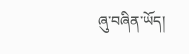ཞུ་བཞིན་ཡོད།